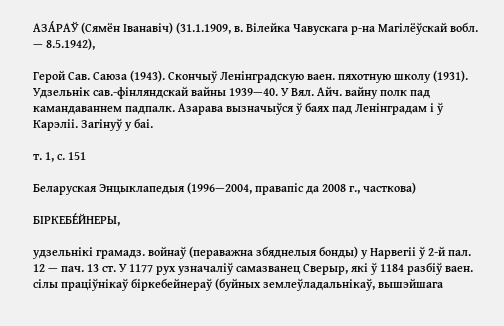АЗА́РАЎ (Сямён Іванавіч) (31.1.1909, в. Вілейка Чавускага р-на Магілёўскай вобл. — 8.5.1942),

Герой Сав. Саюза (1943). Скончыў Ленінградскую ваен. пяхотную школу (1931). Удзельнік сав.-фінляндскай вайны 1939—40. У Вял. Айч. вайну полк пад камандаваннем падпалк. Азарава вызначыўся ў баях пад Ленінградам і ў Карэліі. Загінуў у баі.

т. 1, с. 151

Беларуская Энцыклапедыя (1996—2004, правапіс да 2008 г., часткова)

БІРКЕБЕ́ЙНЕРЫ,

удзельнікі грамадз. войнаў (пераважна збяднелыя бонды) у Нарвегіі ў 2-й пал. 12 — пач. 13 ст. У 1177 рух узначаліў самазванец Сверыр, які ў 1184 разбіў ваен. сілы праціўнікаў біркебейнераў (буйных землеўладальнікаў, вышэйшага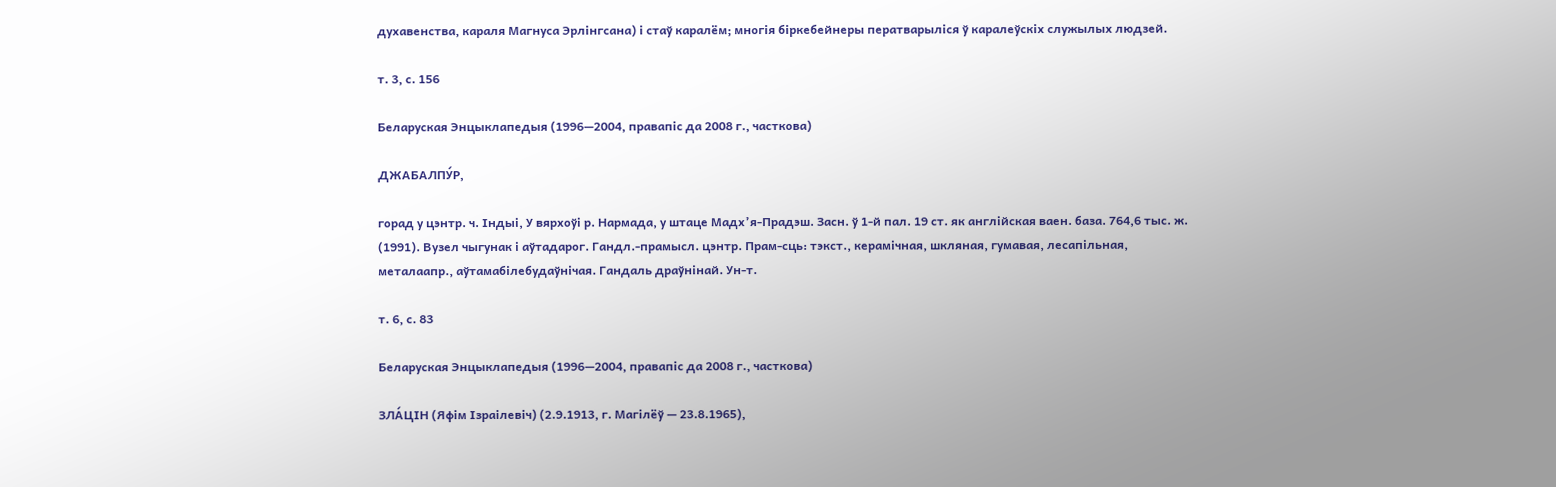духавенства, караля Магнуса Эрлінгсана) і стаў каралём; многія біркебейнеры ператварыліся ў каралеўскіх служылых людзей.

т. 3, с. 156

Беларуская Энцыклапедыя (1996—2004, правапіс да 2008 г., часткова)

ДЖАБАЛПУ́Р,

горад у цэнтр. ч. Індыі, У вярхоўі р. Нармада, у штаце Мадх’я-Прадэш. Засн. ў 1-й пал. 19 ст. як англійская ваен. база. 764,6 тыс. ж. (1991). Вузел чыгунак і аўтадарог. Гандл.-прамысл. цэнтр. Прам-сць: тэкст., керамічная, шкляная, гумавая, лесапільная, металаапр., аўтамабілебудаўнічая. Гандаль драўнінай. Ун-т.

т. 6, с. 83

Беларуская Энцыклапедыя (1996—2004, правапіс да 2008 г., часткова)

ЗЛА́ЦІН (Яфім Ізраілевіч) (2.9.1913, г. Магілёў — 23.8.1965),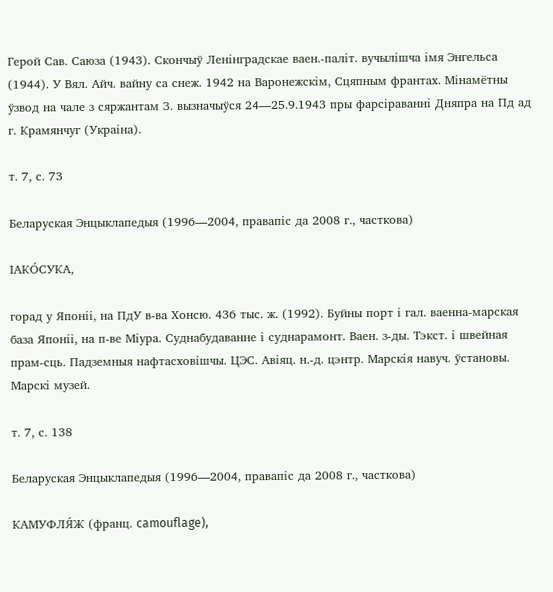Герой Сав. Саюза (1943). Скончыў Ленінградскае ваен.-паліт. вучылішча імя Энгельса (1944). У Вял. Айч. вайну са снеж. 1942 на Варонежскім, Сцяпным франтах. Мінамётны ўзвод на чале з сяржантам З. вызначыўся 24—25.9.1943 пры фарсіраванні Дняпра на Пд ад г. Крамянчуг (Украіна).

т. 7, с. 73

Беларуская Энцыклапедыя (1996—2004, правапіс да 2008 г., часткова)

ІАКО́СУКА,

горад у Японіі, на ПдУ в-ва Хонсю. 436 тыс. ж. (1992). Буйны порт і гал. ваенна-марская база Японіі, на п-ве Міура. Суднабудаванне і суднарамонт. Ваен. з-ды. Тэкст. і швейная прам-сць. Падземныя нафтасховішчы. ЦЭС. Авіяц. н.-д. цэнтр. Марскія навуч. ўстановы. Марскі музей.

т. 7, с. 138

Беларуская Энцыклапедыя (1996—2004, правапіс да 2008 г., часткова)

КАМУФЛЯ́Ж (франц. camouflage),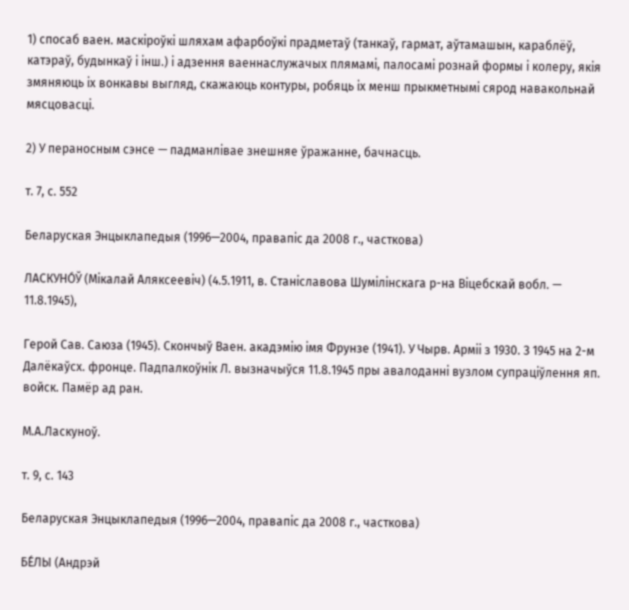1) спосаб ваен. маскіроўкі шляхам афарбоўкі прадметаў (танкаў, гармат, аўтамашын, караблёў, катэраў, будынкаў і інш.) і адзення ваеннаслужачых плямамі, палосамі рознай формы і колеру, якія змяняюць іх вонкавы выгляд, скажаюць контуры, робяць іх менш прыкметнымі сярод навакольнай мясцовасці.

2) У пераносным сэнсе — падманлівае знешняе ўражанне, бачнасць.

т. 7, с. 552

Беларуская Энцыклапедыя (1996—2004, правапіс да 2008 г., часткова)

ЛАСКУНО́Ў (Мікалай Аляксеевіч) (4.5.1911, в. Станіславова Шумілінскага р-на Віцебскай вобл. — 11.8.1945),

Герой Сав. Саюза (1945). Скончыў Ваен. акадэмію імя Фрунзе (1941). У Чырв. Арміі з 1930. З 1945 на 2-м Далёкаўсх. фронце. Падпалкоўнік Л. вызначыўся 11.8.1945 пры авалоданні вузлом супраціўлення яп. войск. Памёр ад ран.

М.А.Ласкуноў.

т. 9, с. 143

Беларуская Энцыклапедыя (1996—2004, правапіс да 2008 г., часткова)

БЕ́ЛЫ (Андрэй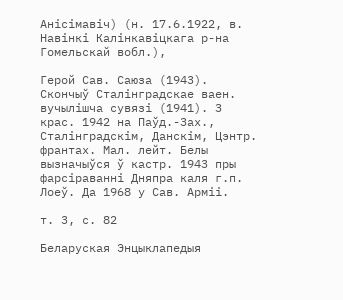Анісімавіч) (н. 17.6.1922, в. Навінкі Калінкавіцкага р-на Гомельскай вобл.),

Герой Сав. Саюза (1943). Скончыў Сталінградскае ваен. вучылішча сувязі (1941). З крас. 1942 на Паўд.-Зах., Сталінградскім, Данскім, Цэнтр. франтах. Мал. лейт. Белы вызначыўся ў кастр. 1943 пры фарсіраванні Дняпра каля г.п. Лоеў. Да 1968 у Сав. Арміі.

т. 3, с. 82

Беларуская Энцыклапедыя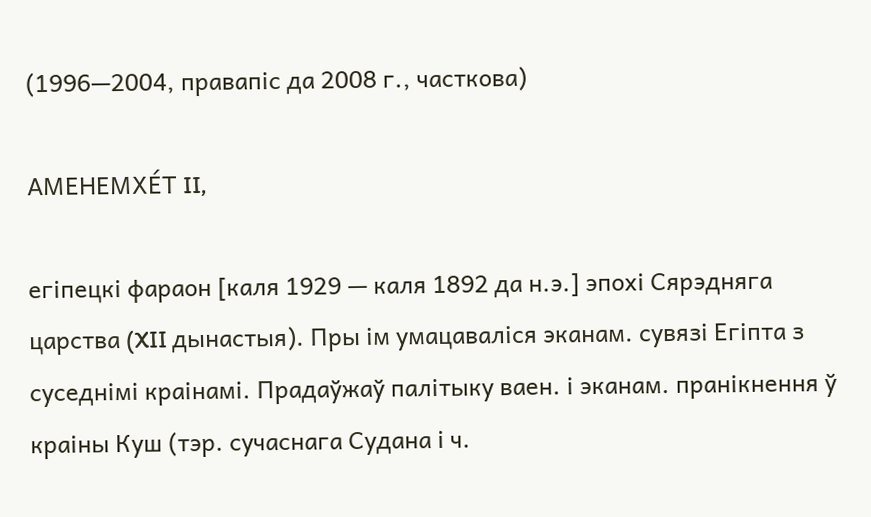(1996—2004, правапіс да 2008 г., часткова)

АМЕНЕМХЕ́Т II,

егіпецкі фараон [каля 1929 — каля 1892 да н.э.] эпохі Сярэдняга царства (XII дынастыя). Пры ім умацаваліся эканам. сувязі Егіпта з суседнімі краінамі. Прадаўжаў палітыку ваен. і эканам. пранікнення ў краіны Куш (тэр. сучаснага Судана і ч.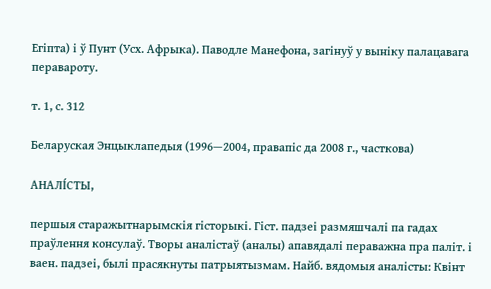Егіпта) і ў Пунт (Усх. Афрыка). Паводле Манефона, загінуў у выніку палацавага перавароту.

т. 1, с. 312

Беларуская Энцыклапедыя (1996—2004, правапіс да 2008 г., часткова)

АНАЛІ́СТЫ,

першыя старажытнарымскія гісторыкі. Гіст. падзеі размяшчалі па гадах праўлення консулаў. Творы аналістаў (аналы) апавядалі пераважна пра паліт. і ваен. падзеі, былі прасякнуты патрыятызмам. Найб. вядомыя аналісты: Квінт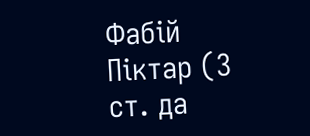Фабій Піктар (3 ст. да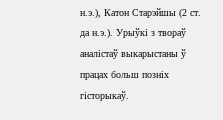н.э.), Катон Старэйшы (2 ст. да н.э.). Урыўкі з твораў аналістаў выкарыстаны ў працах больш позніх гісторыкаў.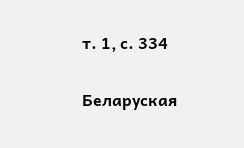т. 1, с. 334

Беларуская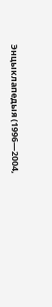Энцыклапедыя (1996—2004,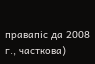правапіс да 2008 г., часткова)